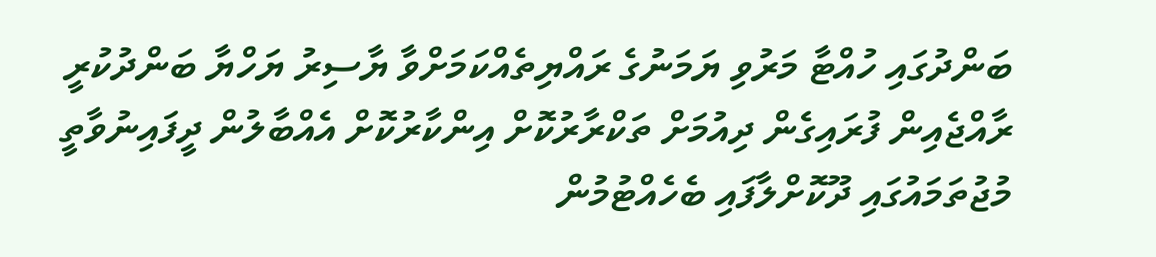ބަންދުގައި ހުއްޓާ މަރުވި ޔަމަނުގެ ރައްޔިތެއްކަމަށްވާ ޔާސިރު ޔަހްޔާ ބަންދުކުރީ ރާއްޖެއިން ފުރައިގެން ދިއުމަށް ތަކްރާރުކޮށް އިންކާރުކޮށް އެއްބާލުން ދީފައިނުވާތީ މުޖުތަމައުގައި ދޫކޮށްލާފައި ބެހެއްޓުމުން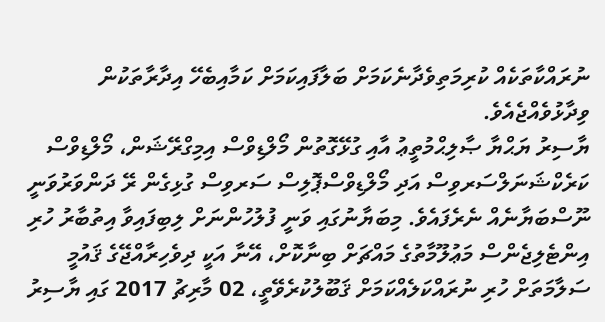ނުރައްކާތަކެއް ކުރިމަތިވެދާނެކަމަށް ބަލާފައިކަމަށް ކަމާއިބެހޭ އިދާރާތަކުން ވިދާޅުވެއްޖެއެވެ.
ޔާސިރު ޔަޙްޔާ ޞާލިޙްމުތީޢު އާއި ގުޅޭގޮތުން މޯލްޑިވްސް އިމިގްރޭޝަން، މޯލްޑިވްސް ކަރެކްޝަނަލްސަރވިސް އަދި މޯލްޑިވްސްޕޮލިސް ސަރވިސް ގުޅިގެން ރޭ ދަންވަރުވަނީ ނޫސްބަޔާނެއް ނެރެފައެވެ. މިބަޔާނުގައި ވަނީ ފުލުހުންނަށް ލިބިފައިވާ އިތުބާރު ހުރި އިންޓެލިޖެންސް މަޢުލޫމާތުގެ މައްޗަށް ބިނާކޮށް، އޭނާ އަކީ ދިވެހިރާއްޖޭގެ ޤައުމީ ސަލާމަތަށް ހުރި ނުރައްކަލެއްކަމަށް ޤަބޫލުކުރެވޭތީ، 02 މާރިޗު 2017 ގައި ޔާސިރު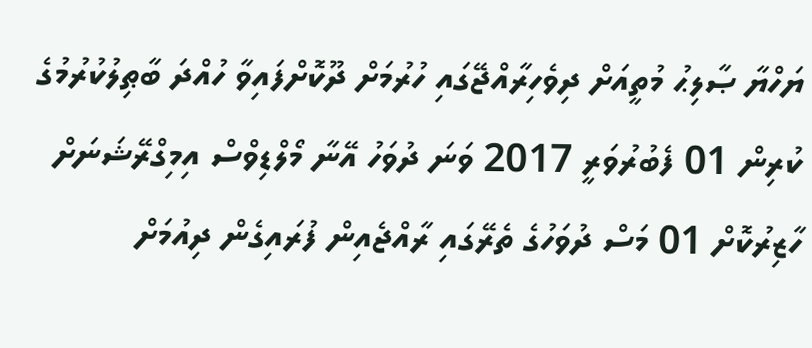ޔަހްޔާ ޞާލިޙު މުތީއަށް ދިވެހިރާއްޖޭގައި ހުރުމަށް ދޫކޮށްފައިވާ ހުއްދަ ބާޠިލުކުރުމުގެ ކުރިން 01 ފެބުރުވަރީ 2017 ވަނަ ދުވަހު އޭނާ މޯލްޑިވްސް އިމިގްރޭޝަނަށް ހާޒިރުކޮށް 01 މަސް ދުވަހުގެ ތެރޭގައި ރާއްޖެއިން ފުރައިގެން ދިއުމަށް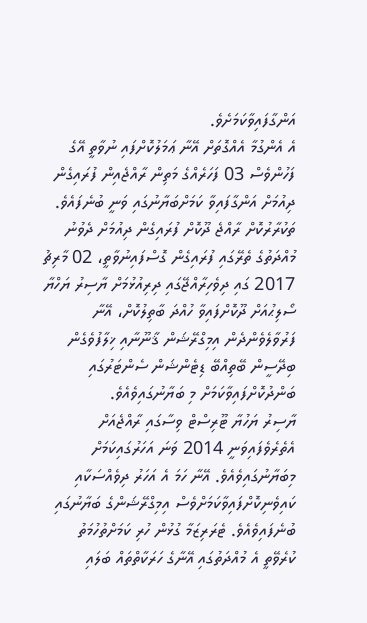އަންގާފައިވާކަމަށެވެ.
އެ އެންގުމާ އެއްގޮތަށް އޭނާ ޢަމަލުކޮށްފައި ނުވާތީ އޭގެ ފަހުންވެސް 03 ފަހަރެއްގެ މަތިން ރާއްޖެއިން ފުރައިގެން ދިއުމަށް އަންގާފައިވާ ކަމަށްބަޔާނުގައި ވަނީ ބުނެފައެވެ. ތަކުރާރުކޮށް ރާއްޖެ ދޫކޮށް ފުރައިގެން ދިއުމަށް ދެވުނު މުއްދަތުގެ ތެރޭގައި ފުރައިގެން ގޮސްފައިނުވާތީ، 02 މާރިޗު 2017 ގައި ދިވެހިރާއްޖޭގައި ދިރިއުޅުމަށް ޔާސިރު ޔަހްޔާ ސޯލިޙުއަށް ދޫކޮށްފައިވާ ހުއްދަ ބާތިލުކޮށް، އޭނާ ފަރުވާލެވެންދެން އިމިގްރޭޝަން ޤާނޫނާއި ޚިލާފުވެގެން ބިދޭސީން ބޭތިއްބޭ ޑިޓެންޝަން ސެންޓަރުގައި ބަންދުކޮށްފައިވާކަމަށް މި ބަޔާނުގައިވެއެވެ.
ޔާސިރު ޔަހުޔާ ޓޫރިސްޓް ވިސާގައި ރާއްޖެއަށް އެތެރެވެފައިވަނީ 2014 ވަނަ އަހަރުގައިކަމަށް މިބަޔާނުގައިވެއެވެ. އޭނާ ހަމަ އެ އަހަރު ދިވެއްސަކާއި ކައިވެނިކޮށްފައިވާކަމަށްވެސް އިމިގްރޭޝަންގެ ބަޔާނުގައި ބުނެފައިވެއެވެ. ޓެރަރިޒަމާ ގުޅުން ހުރި ކަމަށްތުހުމަތު ކުރެވޭތީ އެ މުއްދަތުގައި އޭނާގެ ހަރަކާތްތައް ބަލައި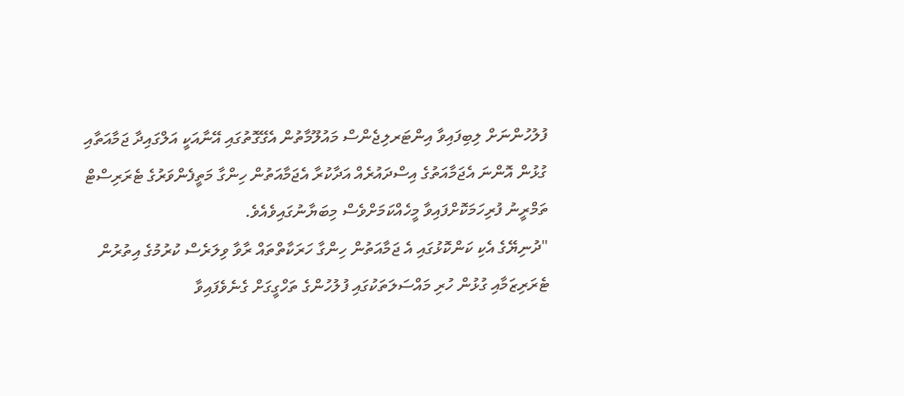ފުލުހުންނަށް ލިބިފައިވާ އިންޓަރލިޖެންސް މައުލޫމާތުން އެގޭގޮތުގައި އޭނާއަކީ އަލްގައިދާ ޖަމާއަތާއި ގުޅުން އޮންނަ އެޖަމާއަތުގެ އިސްދައުރެއް އަދާކުރާ އެޖަމާއަތުން ހިންގާ މަތީފެންވަރުގެ ޓެރަރިސްޓް ތަމްރީނު ފުރިހަމަކޮށްފައިވާ މީހެއްކަމަށްވެސް މިބަޔާނުގައިވެއެވެ.
"ދުނިޔޭގެ އެކި ކަންކޮޅުގައި އެ ޖަމާއަތުން ހިންގާ ހަރަކާތްތައް ރާވާ ވިލަރެސް ކުރުމުގެ އިތުރުން ޓެރަރިޒަމާއި ގުޅުން ހުރި މައްސަލަތަކުގައި ފުލުހުންގެ ތަހްގީގަށް ގެނެވެފައިވާ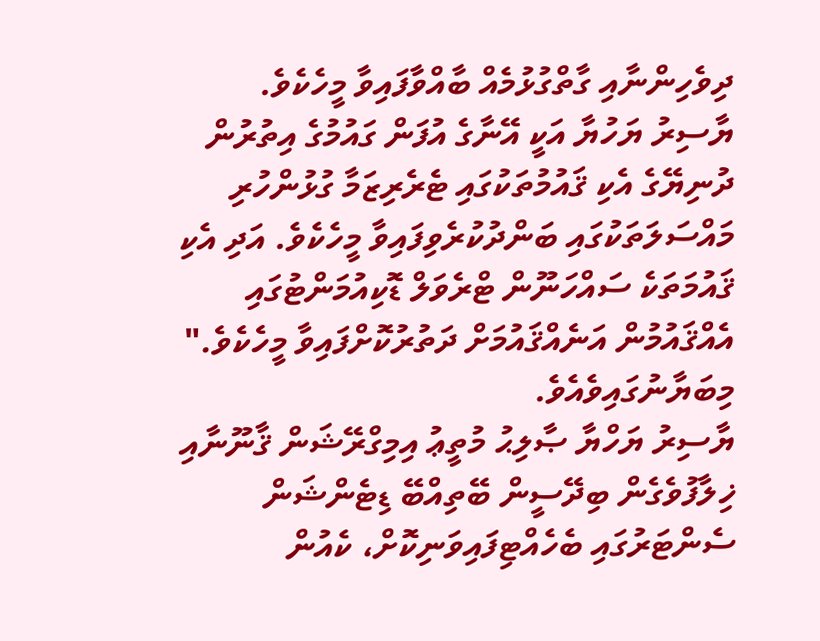ދިވެހިންނާއި ގާތްގުޅުމެއް ބާއްވާފައިވާ މީހެކެވެ. ޔާސިރު ޔަހުޔާ އަކީ އޭނާގެ އުފަން ގައުމުގެ އިތުރުން ދުނިޔޭގެ އެކި ޤައުމުތަކުގައި ޓެރެރިޒަމާ ގުޅުންހުރި މައްސަލަތަކުގައި ބަންދުކުރެވިފައިވާ މީހެކެވެ. އަދި އެކި ޤައުމަތަކެ ސައްހަނޫން ޓްރެވަލް ޑޮކިއުމަންޓުގައި އެއްޤައުމުން އަނެއްޤައުމަށް ދަތުރުކޮށްފައިވާ މީހެކެވެ." މިބަޔާނުގައިވެއެވެ.
ޔާސިރު ޔަހްޔާ ޞާލިޙު މުތީޢު އިމިގްރޭޝަން ޤާނޫނާއި ޚިލާފުވެގެން ބިދޭސީން ބޭތިއްބޭ ޑިޓެންޝަން ސެންޓަރުގައި ބެހެއްޓިފައިވަނިކޮށް، ކެއުން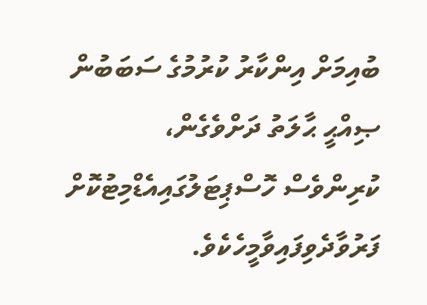ބުއިމަށް އިންކާރު ކުރުމުގެ ސަބަބުން ޞިއްޙީ ޙާލަތު ދަށްވެގެން، ކުރިންވެސް ހޮސްޕިޓަލުގައިއެޑްމިޓުކޮށް ފަރުވާދެވިފައިވާމީހެކެވެ.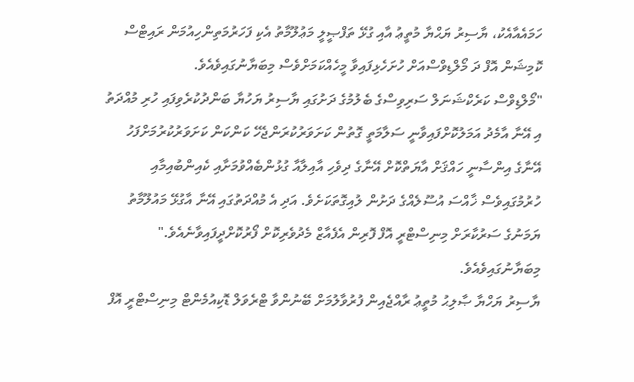ހަމައެއާއެކު، ޔާސިރު ޔަޙްޔާ މުތީޢު އާއި ގުޅޭ ތަފްޞީލީ މަޢުލޫމާތު އެކި ފަހަރުމަތިންހިއުމަން ރައިޓްސް ކޮމިޝަން އޮފް ދަ މޯލްޑިވްސްއަށް ހުށަހެޅިފައިވާ މީހެއްކަމަށްވެސް މިބަޔާނުގައިވެއެވެ.
"މޯލްޑިވްސް ކަރެކްޝަނަލް ސަރިވިސްގެ ބެލުމުގެ ދަށުގައި ޔާސިރު ޔަހުޔާ ބަންދުކުރެވިފައި ހުރި މުއްދަތު އި އޭނާ އާމެދު އަމަލުކޮށްފައިވާނީ ސަލާމަތީ ގޮތުން ކަށަވަރުކުރަންޖެހޭ ކަންކަން ކަށަވަރުކުރުމަށްފަހު އޭނާގެ އިންސާނީ ހައްޤަށް އާޔަތްކޮށް އޭނާގެ ދިވެހި އާއިލާއާ ގުޅުންބެއްވުމަށާއި ކެއިންބުއިމާއި ހުރުމުގައިވެސް ޚާއްސަ އުސޫލެއްގެ ދަށުން ލުއިގޮތަކަށެވެ. އަދި އެ މުއްދަތުގައި އޭނާ އާގުޅޭ މައުލޫމާތު ޔަމަނުގެ ސަރުކާރަށް މިނިސްޓްރީ އޮފް ފޮރިން އެފެއާޒް މެދުވެރިކޮށް ފޯރުކޮށްދީފައިވާނެއެވެ." މިބަޔާނުގައިވެއެވެ.
ޔާސިރު ޔަހްޔާ ޞާލިޙު މުތީޢު ރާއްޖެއިން ފުރުވާލުމަށް ބޭނުންވާ ޓްރެވަލް ޑޮކިއުމެންޓް މިނިސްޓްރީ އޮފް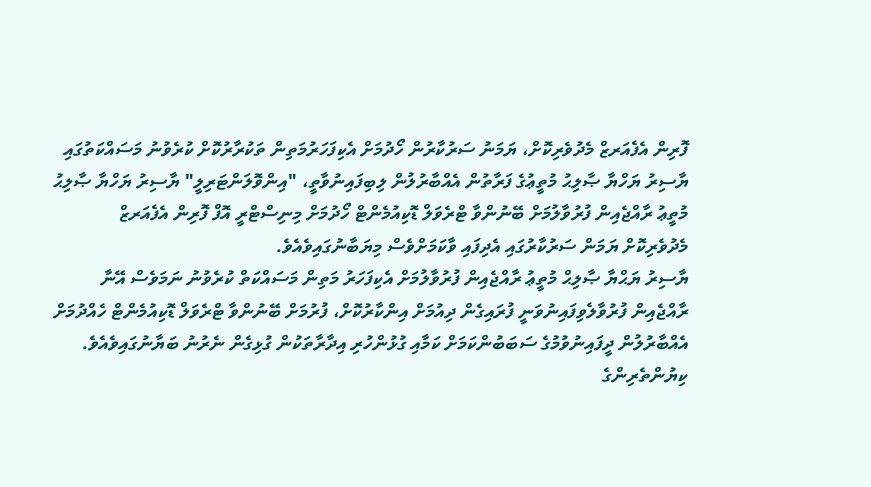ފޮރިން އެފެއަރޒް މެދުވެރިކޮށް، ޔަމަނު ސަރުކާރުން ހޯދުމަށް އެކިފަހަރުމަތިން ތަކުރާރުކޮށް ކުރެވުނު މަސައްކަތުގައި ޔާސިރު ޔަހްޔާ ޞާލިޙު މުތީޢުގެ ފަރާތުން އެއްބާރުލުން ލިބިފައިނުވާތީ، "އިންވޮލަންޓަރިލީ" ޔާސިރު ޔަހްޔާ ޞާލިޙު މުތީޢު ރާއްޖެއިން ފުރުވާލުމަށް ބޭނުންވާ ޓްރެވަލް ޑޮކިއުމެންޓް ހޯދުމަށް މިނިސްޓްރީ އޮފް ފޮރިން އެފެއަރޒް މެދުވެރިކޮށް ޔަމަން ސަރުކާރުގައި އެދިފައި ވާކަމަށްވެސް މިޔަބާނުގައިވެއެވެ.
ޔާސިރު ޔަޙްޔާ ޞާލިޙް މުތީޢު ރާއްޖެއިން ފުރުވާލުމަށް އެކިފަހަރު މަތިން މަސައްކަތް ކުރެވުނު ނަމަވެސް އޭނާ ރާއްޖެއިން ފުރުވާލެވިފައިނުވަނީ ފުރައިގެން ދިއުމަށް އިންކާރުކޮށް، ފުރުމަށް ބޭނުންވާ ޓްރެވަލް ޑޮކިއުމެންޓް ހެއްދުމަށް އެއްބާރުލުން ދީފައިނުވުމުގެ ސަބަބުންކަމަށް ކަމާއި ގުޅުންހުރި އިދާރާތަކުން ގުޅިގެން ނެރުނު ބަޔާނުގައިވެއެވެ.
ކިޔުންތެރިންގެ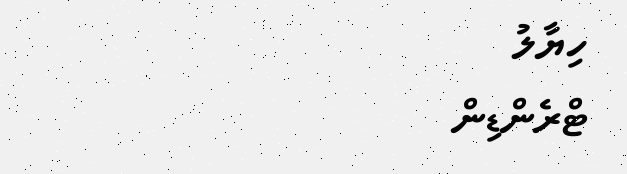ހިޔާލު
ޓްރެންޑިން